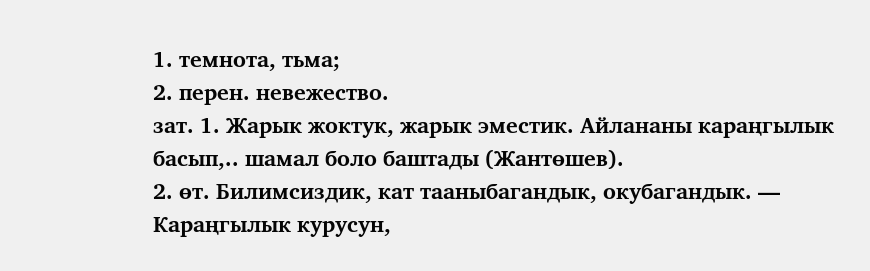1. темнота, тьма;
2. перен. невежество.
зат. 1. Жарык жоктук, жарык эместик. Айлананы караңгылык басып,.. шамал боло баштады (Жантөшев).
2. өт. Билимсиздик, кат тааныбагандык, окубагандык. — Караңгылык курусун,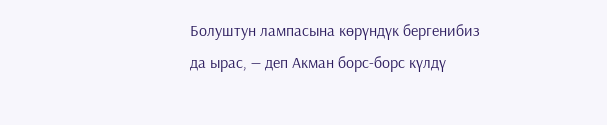Болуштун лампасына көрүндүк бергенибиз да ырас, — деп Акман борс-борс күлдү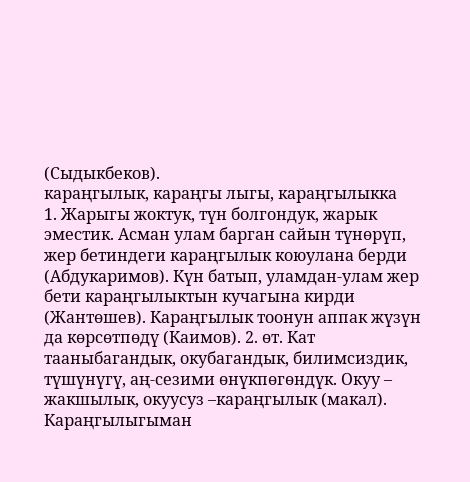(Сыдыкбеков).
караңгылык, караңгы лыгы, караңгылыкка
1. Жарыгы жоктук, түн болгондук, жарык эместик. Асман улам барган сайын түнөрүп, жер бетиндеги караңгылык коюулана берди (Абдукаримов). Күн батып, уламдан-улам жер бети караңгылыктын кучагына кирди (Жантөшев). Караңгылык тоонун аппак жүзүн да көрсөтпөдү (Каимов). 2. өт. Кат тааныбагандык, окубагандык, билимсиздик, түшүнүгү, аң-сезими өнүкпөгөндүк. Окуу – жакшылык, окуусуз –караңгылык (макал). Караңгылыгыман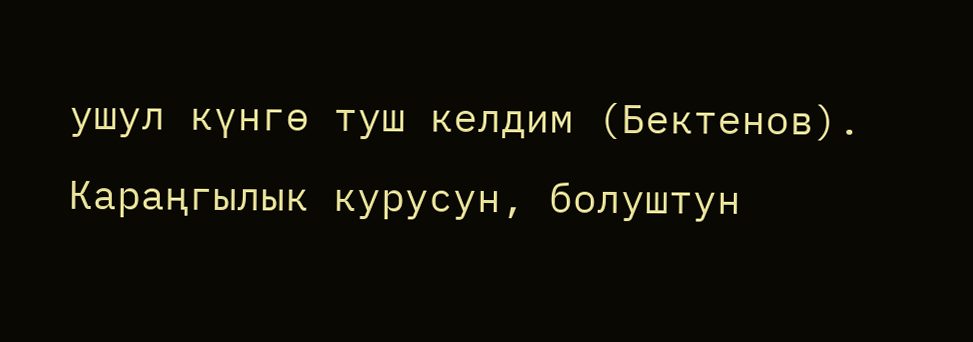ушул күнгө туш келдим (Бектенов). Караңгылык курусун, болуштун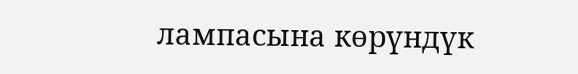лампасына көрүндүк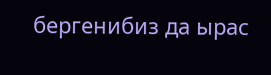бергенибиз да ырас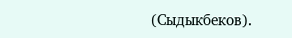(Сыдыкбеков).